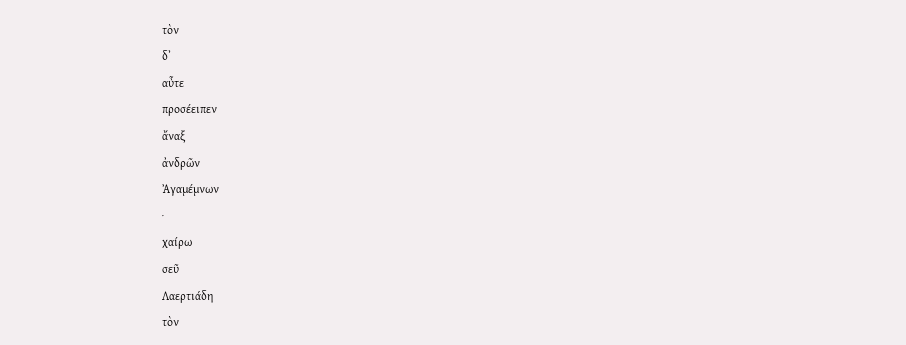τὸν
δʼ
αὖτε
προσέειπεν
ἄναξ
ἀνδρῶν
Ἀγαμέμνων
·
χαίρω
σεῦ
Λαερτιάδη
τὸν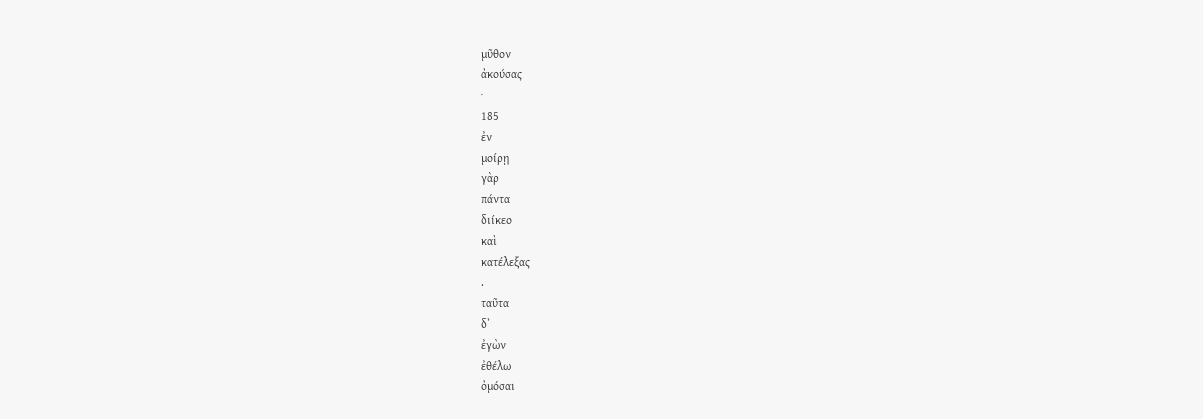μῦθον
ἀκούσας
·
185
ἐν
μοίρῃ
γὰρ
πάντα
διίκεο
καὶ
κατέλεξας
.
ταῦτα
δʼ
ἐγὼν
ἐθέλω
ὀμόσαι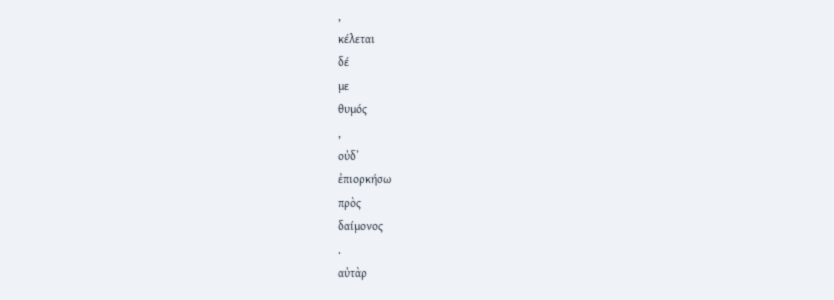,
κέλεται
δέ
με
θυμός
,
οὐδʼ
ἐπιορκήσω
πρὸς
δαίμονος
.
αὐτὰρ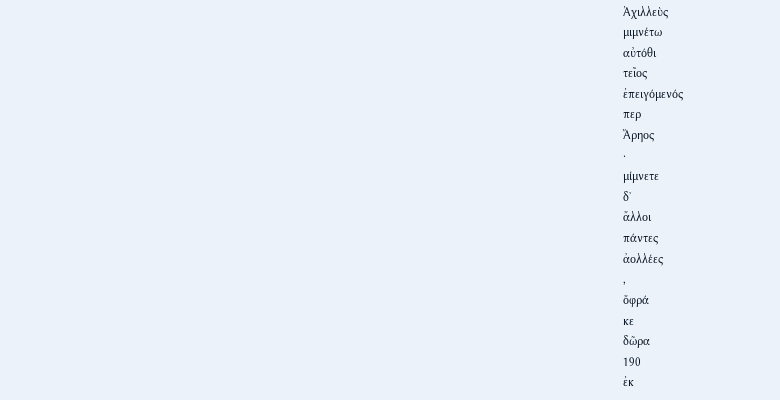Ἀχιλλεὺς
μιμνέτω
αὐτόθι
τεῖος
ἐπειγόμενός
περ
Ἄρηος
·
μίμνετε
δʼ
ἄλλοι
πάντες
ἀολλέες
,
ὄφρά
κε
δῶρα
190
ἐκ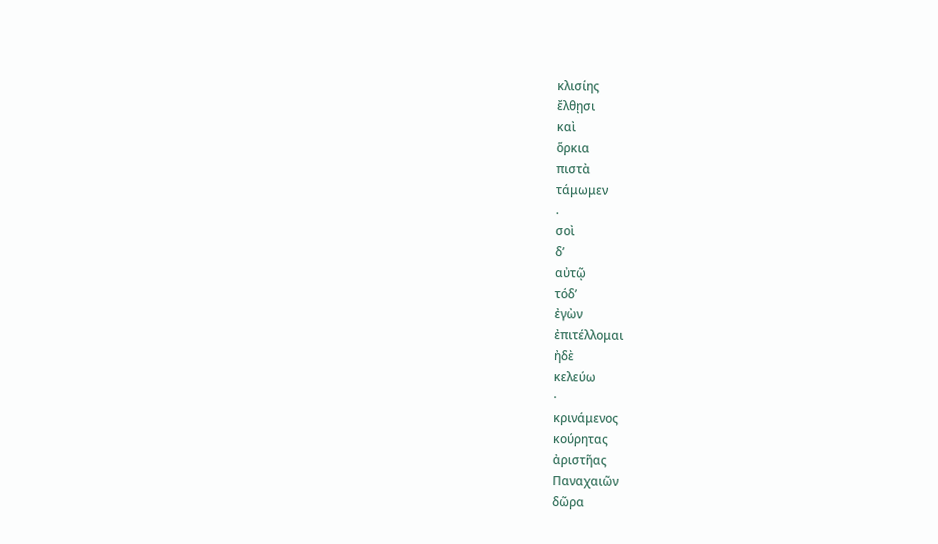κλισίης
ἔλθῃσι
καὶ
ὅρκια
πιστὰ
τάμωμεν
.
σοὶ
δʼ
αὐτῷ
τόδʼ
ἐγὼν
ἐπιτέλλομαι
ἠδὲ
κελεύω
·
κρινάμενος
κούρητας
ἀριστῆας
Παναχαιῶν
δῶρα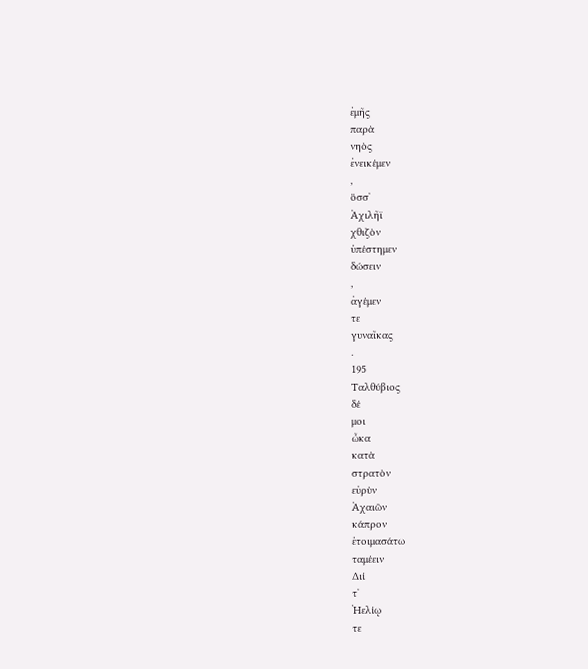ἐμῆς
παρὰ
νηὸς
ἐνεικέμεν
,
ὅσσʼ
Ἀχιλῆϊ
χθιζὸν
ὑπέστημεν
δώσειν
,
ἀγέμεν
τε
γυναῖκας
.
195
Ταλθύβιος
δέ
μοι
ὦκα
κατὰ
στρατὸν
εὐρὺν
Ἀχαιῶν
κάπρον
ἑτοιμασάτω
ταμέειν
Διί
τʼ
Ἠελίῳ
τε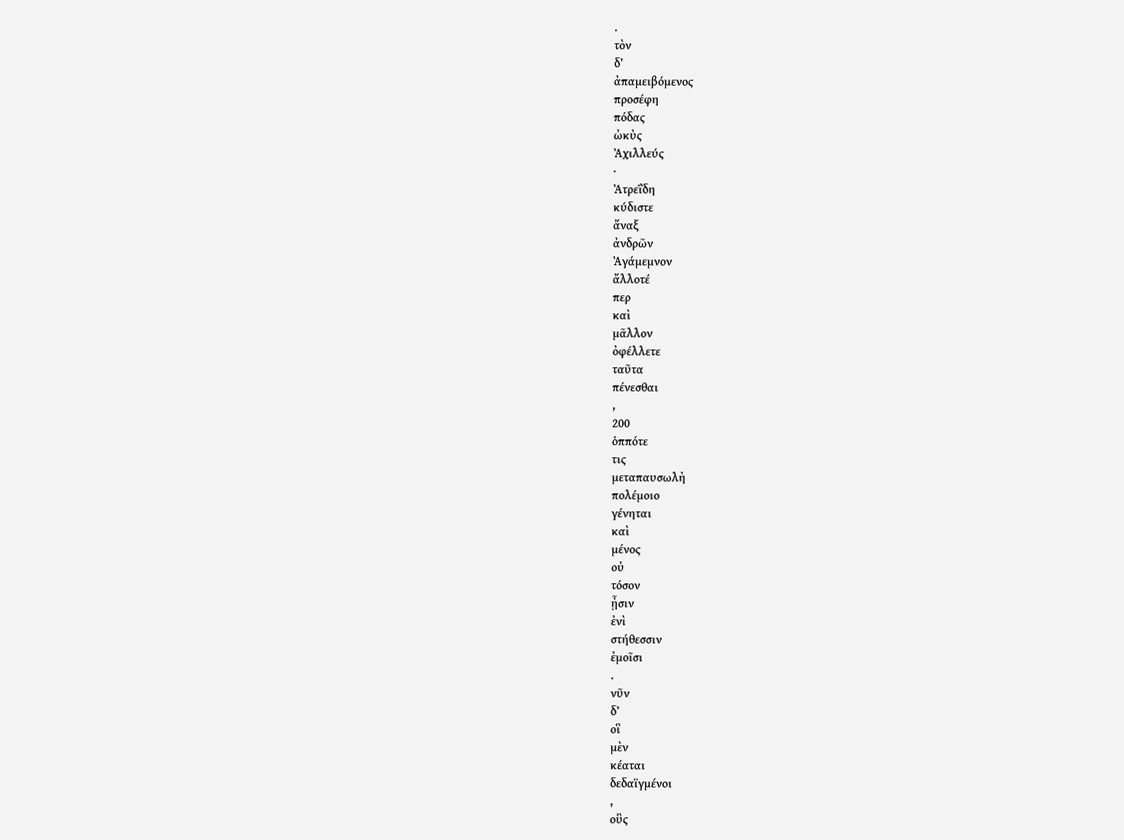.
τὸν
δʼ
ἀπαμειβόμενος
προσέφη
πόδας
ὠκὺς
Ἀχιλλεύς
·
Ἀτρεΐδη
κύδιστε
ἄναξ
ἀνδρῶν
Ἀγάμεμνον
ἄλλοτέ
περ
καὶ
μᾶλλον
ὀφέλλετε
ταῦτα
πένεσθαι
,
200
ὁππότε
τις
μεταπαυσωλὴ
πολέμοιο
γένηται
καὶ
μένος
οὐ
τόσον
ᾖσιν
ἐνὶ
στήθεσσιν
ἐμοῖσι
.
νῦν
δʼ
οἳ
μὲν
κέαται
δεδαϊγμένοι
,
οὓς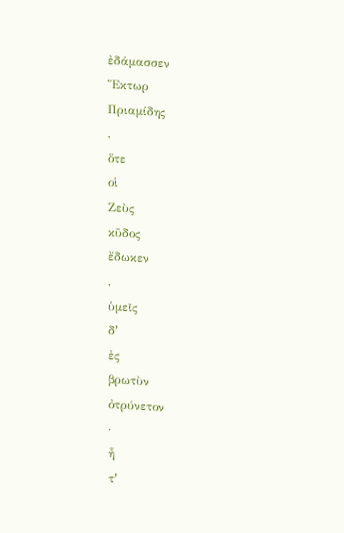ἐδάμασσεν
Ἕκτωρ
Πριαμίδης
,
ὅτε
οἱ
Ζεὺς
κῦδος
ἔδωκεν
,
ὑμεῖς
δʼ
ἐς
βρωτὺν
ὀτρύνετον
·
ἦ
τʼ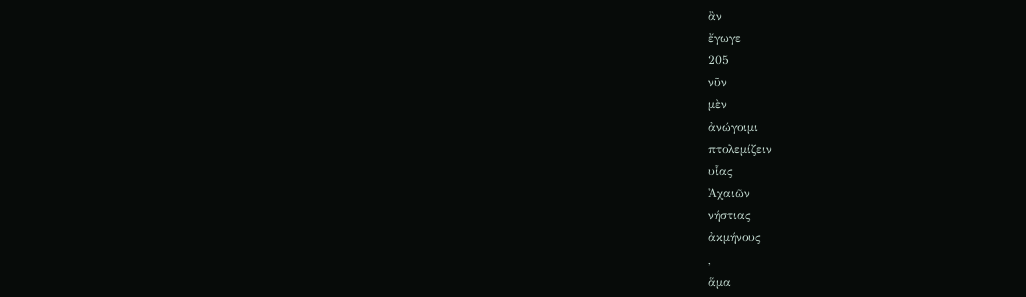ἂν
ἔγωγε
205
νῦν
μὲν
ἀνώγοιμι
πτολεμίζειν
υἷας
Ἀχαιῶν
νήστιας
ἀκμήνους
,
ἅμα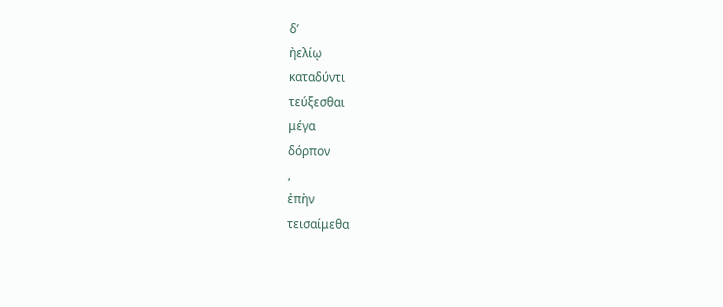δʼ
ἠελίῳ
καταδύντι
τεύξεσθαι
μέγα
δόρπον
,
ἐπὴν
τεισαίμεθα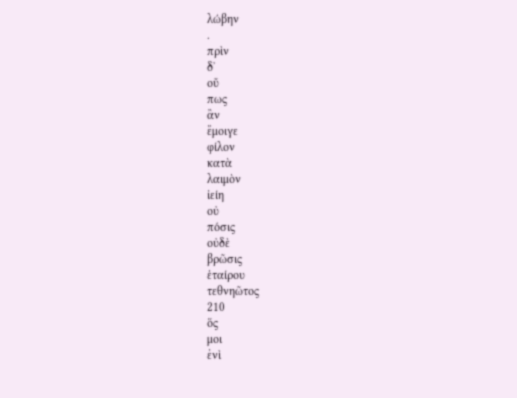λώβην
.
πρὶν
δʼ
οὔ
πως
ἂν
ἔμοιγε
φίλον
κατὰ
λαιμὸν
ἰείη
οὐ
πόσις
οὐδὲ
βρῶσις
ἑταίρου
τεθνηῶτος
210
ὅς
μοι
ἐνὶ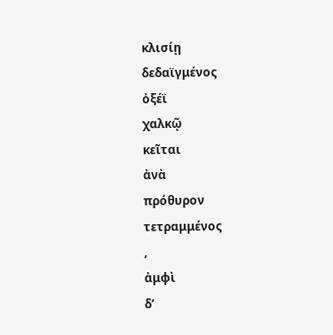κλισίῃ
δεδαϊγμένος
ὀξέϊ
χαλκῷ
κεῖται
ἀνὰ
πρόθυρον
τετραμμένος
,
ἀμφὶ
δʼ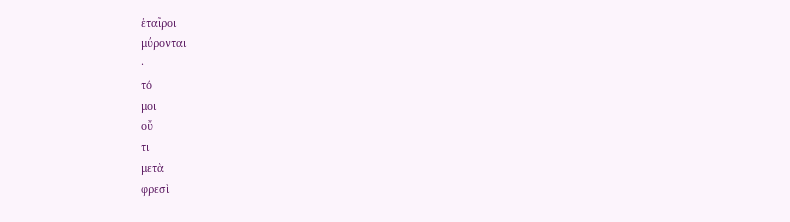ἑταῖροι
μύρονται
·
τό
μοι
οὔ
τι
μετὰ
φρεσὶ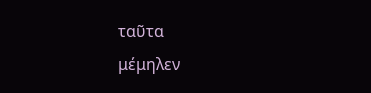ταῦτα
μέμηλεν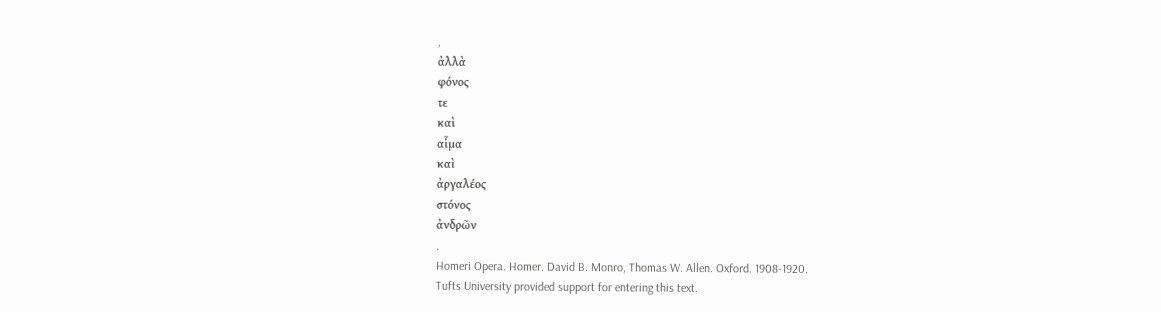,
ἀλλὰ
φόνος
τε
καὶ
αἷμα
καὶ
ἀργαλέος
στόνος
ἀνδρῶν
.
Homeri Opera. Homer. David B. Monro, Thomas W. Allen. Oxford. 1908-1920.
Tufts University provided support for entering this text.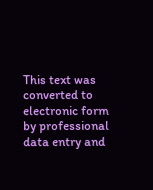This text was converted to electronic form by professional data entry and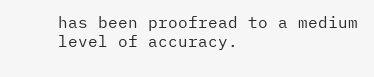has been proofread to a medium level of accuracy.